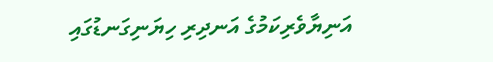އަނިޔާވެރިކަމުގެ އަނދިރި ހިޔަނިގަނޑުގައި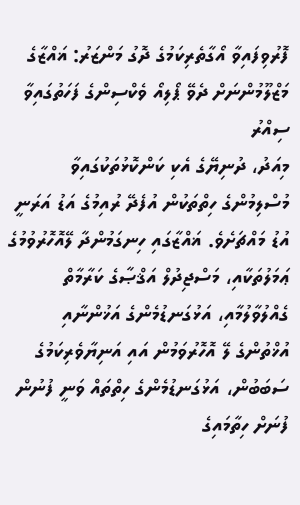ފޮރުވިފައިވާ އޯގާތެރިކަމުގެ ދޮގު މަންޒަރު: ޣައްޒާގެ މަޒްލޫމުންނަށް ދެވޭ ޕޯލިއޯ ވެކްސިންގެ ފަހަތުގައިވާ ސިއްރު
މިއަދު، ދުނިޔޭގެ އެކި ކަންކޮޅުތަކުގައިވާ މުސްލިމުންގެ ހިތްތަކުން އުފެދޭ ރުއިމުގެ އަޑު އަރަނީ އުޑު މައްޗަށެވެ. ޣައްޒާގައި ހިނގަމުންދާ ލޭއޮހޮރުވުމުގެ ޢަމަލުތަކާއި، މަސްޖިދުލް އަޤްޞާގެ ކަރާމާތް ގެއްލުވާލުމާއި، އަޅުގަނޑުމެންގެ އަޚުންނާއި އުޚްތުންގެ ލޭ އޮހޮރުވަމުން އައި އަނިޔާވެރިކަމުގެ ސަބަބުން، އަޅުގަނޑުމެންގެ ހިތްތައް ވަނީ ފުނުން ފުނަށް ހިތާމައިގެ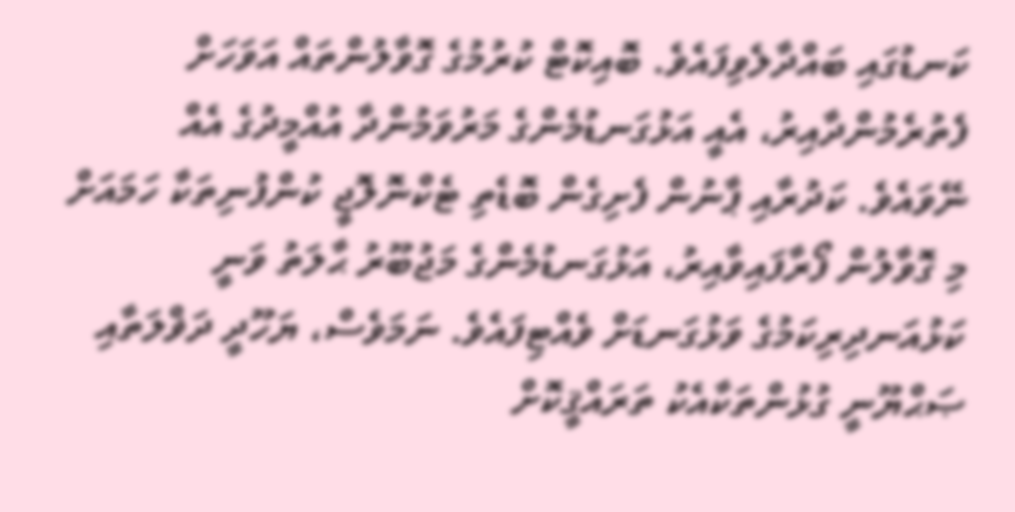ކަނޑުގައި ބައްދާލެވިފައެވެ. ބޮއިކޮޓް ކުރުމުގެ ގޮވާލުންތައް އަވަހަށް ފެތުރެމުންދާއިރު، އެއީ އަޅުގަނޑުމެންގެ މަރުވަމުންދާ އުއްމީދުގެ އެއް ނޭވައެވެ. ކަދުރާއި ޕާނުން ފެށިގެން ބޮޑެތި ޓެކްނޮލޮޖީ ކުންފުނިތަކާ ހަމައަށް މި ގޮވާލުން ފޯރާފައިވާއިރު، އަޅުގަނޑުމެންގެ މަޖުބޫރު ޙާލަތު ވަނީ ކަޅުއަނދިރިކަމުގެ ވަޅުގަނޑަށް ވެއްޓިފައެވެ. ނަމަވެސް، ޔަހޫދީ ދަޥްލަތާއި ޞަޙްޔޫނީ ގުޅުންތަކާއެކު ތަރައްޤީކޮށް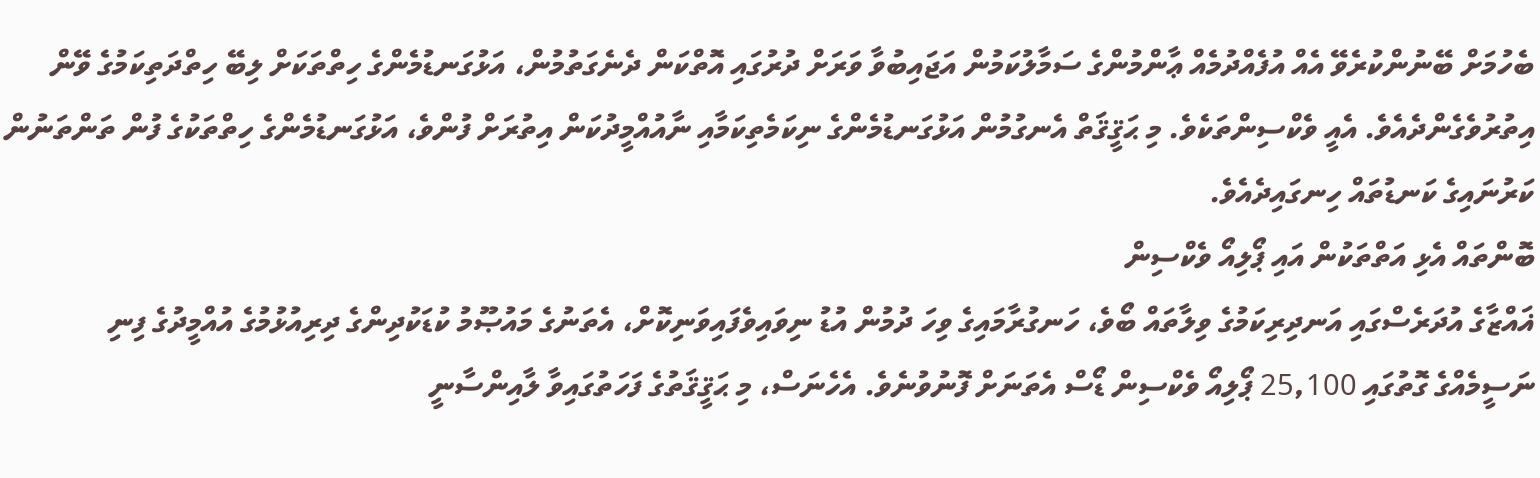ބެހުމަށް ބޭނުންކުރެވޭ އެއް އުފެއްދުމެއް ޢާންމުންގެ ސަމާލުކަމުން އަޖައިބުވާ ވަރަށް ދުރުގައި އޮތްކަން ދެނެގަތުމުން، އަޅުގަނޑުމެންގެ ހިތްތަކަށް ލިބޭ ހިތްދަތިކަމުގެ ވޭން އިތުރުވެގެންދެއެވެ. އެއީ ވެކްސިންތަކެވެ. މި ޙަޤީޤަތް އެނގުމުން އަޅުގަނޑުމެންގެ ނިކަމެތިކަމާއި ނާއުއްމީދުކަން އިތުރަށް ފުންވެ، އަޅުގަނޑުމެންގެ ހިތްތަކުގެ ފުން ތަންތަނުން ކަރުނައިގެ ކަނޑުތައް ހިނގައިދެއެވެ.
ބޮންތައް އެޅި އަތްތަކުން އައި ޕޯލިއޯ ވެކްސިން
ޣައްޒާގެ އުދަރެސްގައި އަނދިރިކަމުގެ ވިލާތައް ބޯވެ، ހަނގުރާމައިގެ ވިހަ ދުމުން އުޑު ނިވައިވެފައިވަނިކޮށް، އެތަނުގެ މައުޞޫމު ކުޑަކުދިންގެ ދިރިއުޅުމުގެ އުއްމީދުގެ ފިނި ނަސީމެއްގެ ގޮތުގައި 25,100 ޕޯލިއޯ ވެކްސިން ޑޯސް އެތަނަށް ފޮނުވުނެވެ. އެހެނަސް، މި ޙަޤީޤަތުގެ ފަހަތުގައިވާ ލާއިންސާނީ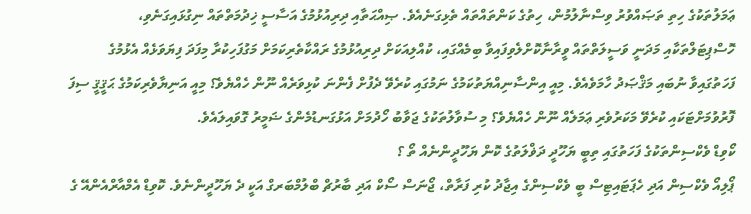ޢަމަލުތަކުގެ ހިތި ތަޞައްވުރު ވިސްނާލުމުން، ހިތުގެ ކަންތައްތައް ތެޅިގަނެއެވެ. ޞިއްޙަތާއި ދިރިއުޅުމުގެ އަސާސީ ޚިދުމަތްތައް ނިގުޅައިގަނެވި، ހޮސްޕިޓަލްތަކާއި މަދަނީ ވަސީލަތްތައް ވީރާނާކޮށްލެވިފައިވާ ބިމެއްގައި، ކުއްލިއަކަށް ދިރިއުޅުމުގެ ރައްކާތެރިކަމަށް މަގުފަހިކުރާ މިފަދަ ފިޔަވަޅެއް އެޅުމުގެ ފަހަތުގައިވާ ނުބައި މަޤްޞަދު ހާމަވެއެވެ. މިއީ އިންސާނިއްޔަތުކަމުގެ ނަމުގައި ކުރެވޭ ދެފުށް ފެންނަ ކުޅިވަރެއް ނޫން ހެއްޔެވެ؟ މިއީ އަނިޔާވެރިކަމުގެ ޙަޤީޤީ ސިފަ ފޮރުވުމަށްޓަކައި ކުރެވޭ މަކަރުވެރި ޢަމަލެއް ނޫން ހެއްޔެވެ؟ މި ސުވާލުތަކުގެ ޖަވާބު ހޯދުމަށް އަޅުގަނޑުމެންގެ ޟަމީރު ގޮވައިލައެވެ.
ކޯވިޑް ވެކްސިންތަކުގެ ފަހަތުގައި ތިބީ ޔަހޫދީ ދަޥްލަތުގެ ކޮން ޔަހޫދީންނެއް ތޯ ؟
ޕޯލިއޯ ވެކްސިން އަދި ހެޕަޓައިޓިސް ބީ ވެކްސިންގެ އިޖާދު ކުރި ފަރާތް، ޖޯނަސް ސޯކް އަދި ބާރުޗް ބްލުމްބަރގް އަކީ ދެ ޔަހޫދީންނެވެ. ކޮވިޑް އެމްއާރްއެންއޭ ގެ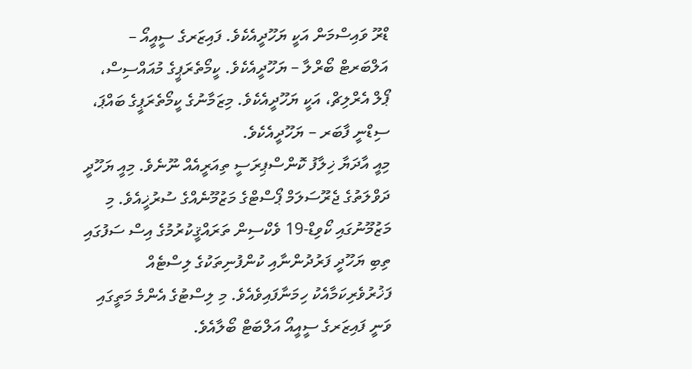ޑްރޫ ވައިސްމަން އަކީ ޔަހޫދީއެކެވެ. ފައިޒަރގެ ސީއީއޯ – އަލްބަރޓް ބޯރްލާ – ޔަހޫދީއެކެވެ. ކީމޯތެރަޕީގެ މުއައްސިސް، ޕޯލް އެރްލިޗް، އަކީ ޔަހޫދީއެކެވެ. މިޒަމާނުގެ ކީމޯތެރަޕީގެ ބައްޕަ، ސިޑްނީ ފާބަރ – ޔަހޫދީއެކެވެ.
މިއީ އާދަޔާ ޚިލާފު ކޮންސްޕިރަސީ ތިއަރީއެއް ނޫނެވެ. މިއީ ޔަހޫދީ ދަވްލަތުގެ ޖެރޫސަލަމް ޕޯސްޓްގެ މަޒުމޫނެއްގެ ސުރުޚީއެވެ. މި މަޒުމޫނުގައި ކޯވިޑް-19 ވެކްސިން ތަރައްޤީކުރުމުގެ އިސް ސަފުގައި ތިބި ޔަހޫދީ ފަރުދުންނާއި ކުންފުނިތަކުގެ ލިސްޓެއް ފަޚުރުވެރިކަމާއެކު ހިމަނާފައިވެއެވެ. މި ލިސްޓުގެ އެންމެ މަތީގައި ވަނީ ފައިޒަރގެ ސީއީއޯ އަލްބަޓް ބޯލާއެވެ.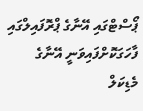ޕޯސްޓްގައި އޭނާގެ ޕްރޮފައިލްގައި ފާހަގަކޮށްފައިވަނީ އޭނާގެ މެޑިކަލް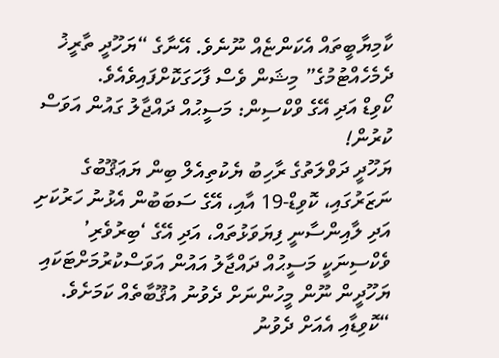ކާމިޔާބީތައް އެކަންޏެއް ނޫނެވެ. އޭނާގެ “ޔަހޫދީ ތާރީޚު ދެމެހެއްޓުމުގެ” މިޝަން ވެސް ފާހަގަކޮށްފައިވެއެވެ.
ކޯވިޑް އަދި އޭގެ ވްކްސިން: މަސީޙުއް ދައްޖާލު ގައުން އަވަސް ކުރުން!
ޔަހޫދީ ދަވްލަތުގެ ރާހިބު ޔެކުތިއެލް ބިން ޔަޢަޤޫބުގެ ނަޒަރުގައި، ކޮވިޑް-19 އާއި، އޭގެ ސަބަބުން އެޅުނު ހަރުކަށި އަދި ލާއިންސާނީ ފިޔަވަޅުތައް، އަދި އޭގެ ‘ބިރުވެރި’ ވެކްސިނަކީ މަސީޙުއް ދައްޖާލު އައުން އަވަސްކުރުމަށްޓަކައި ޔަހޫދީން ނޫން މީހުންނަށް ދެވުނު އުޤޫބާތެއް ކަމަށެވެ. “ކޮވިޑާއި އެއަށް ދެވުނު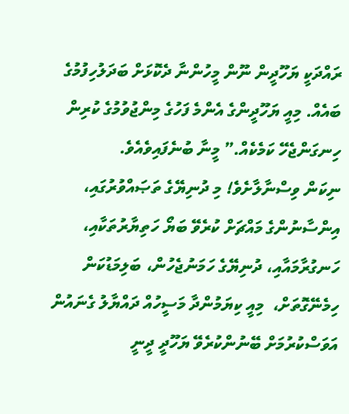ރައްދަކީ ޔަހޫދީން ނޫން މީހުންނާ ދެކޮޅަށް ބަދަލުހިފުމުގެ ބައެއް. މިއީ ޔަހޫދީންގެ އެންމެ ފަހުގެ މިންޖުވުމުގެ ކުރިން ހިނގަންޖެހޭ ކަމެކެއް.” މީނާ ބުނެފައިވެއެވެ.
ނިކަން ވިސްނާލާށެވެ! މި ދުނިޔޭގެ ތަޞައްވުރުގައި، އިންސާނުންގެ މައްޗަށް ކުރެވޭ ބަޔޯ ހަތިޔާރުތަކާއި، ހަނގުރާމައާއި، ދުނިޔޭގެ ހަމަނުޖެހުން، ބަލިމަޑުކަން ހިމެނޭގޮތަށް،  މިއީ ކިޔަމުންދާ މަސީހުއް ދައްޔާލު ގެނައުން އަވަސްކުރުމަށް ބޭނުންކުރެވޭ ޔަހޫދީ ދީނީ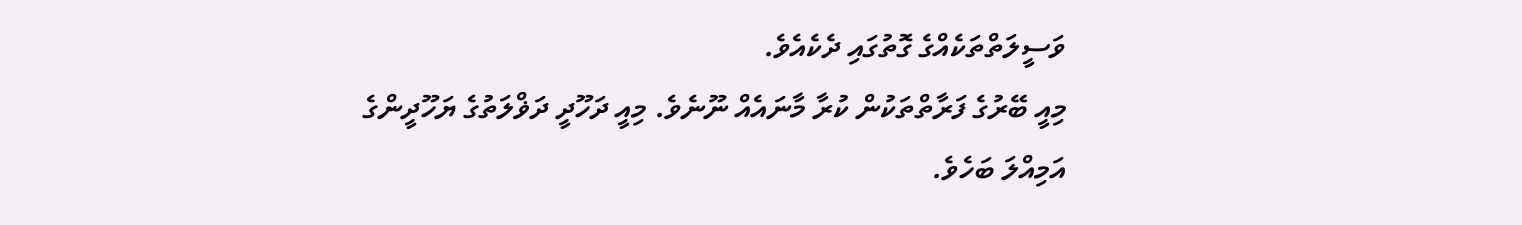ވަސީލަތްތަކެއްގެ ގޮތުގައި ދެކެއެވެ.
މިއީ ބޭރުގެ ފަރާތްތަކުން ކުރާ މާނައެއް ނޫނެވެ. މިއީ ދަހޫދީ ދަޥްލަތުގެ ޔަހޫދީންގެ އަމިއްލަ ބަހެވެ.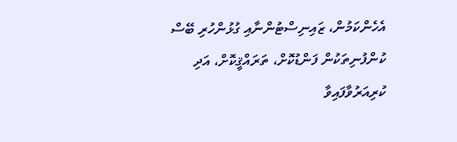އެހެންކަމުން، ޒައިނިސްޓުންނާއި ގުޅުންހުރި ބޭސް ކުންފުނިތަކުން ފަންޑުކޮށް، ތަރައްޤީކޮށް، އަދި ކުރިއަރުވާފައިވާ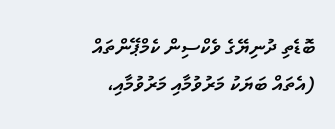ބޮޑެތި ދުނިޔޭގެ ވެކްސިން ކެމްޕޭންތައް (އެތައް ބަޔަކު މަރުވުމާއި މަރުވުމާއި،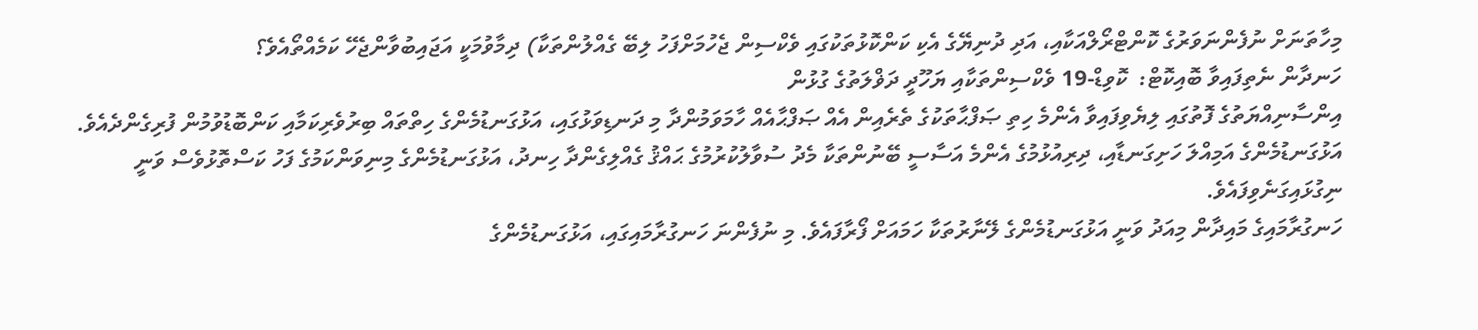މިހާތަނަށް ނުފެންނަވަރުގެ ކޮންޓްރޯލްއަކާއި، އަދި ދުނިޔޭގެ އެކި ކަންކޮޅުތަކުގައި ވެކްސިން ޖެހުމަށްފަހު ލިބޭ ގެއްލުންތަކާ) ދިމާވުމަކީ އަޖައިބުވާންޖެހޭ ކަމެއްތޯއެވެ؟
ހަނދާން ނެތިފައިވާ ބޮއިކޮޓް:  ކޮވިޑް-19 ވެކްސިންތަކާއި ޔަހޫދީ ދަޥްލަތުގެ ގުޅުން
އިންސާނިއްޔަތުގެ ފޮތުގައި ލިޔެވިފައިވާ އެންމެ ހިތި ޞަފްޙާތަކުގެ ތެރެއިން އެއް ޞަފްޙާއެއް ހާމަވަމުންދާ މި ދަނޑިވަޅުގައި، އަޅުގަނޑުމެންގެ ހިތްތައް ބިރުވެރިކަމާއި ކަންބޮޑުވުމުން ފުރިގެންދެއެވެ. އަޅުގަނޑުމެންގެ އަމިއްލަ ހަށިގަނޑާއި، ދިރިއުޅުމުގެ އެންމެ އަސާސީ ބޭނުންތަކާ މެދު ސުވާލުކުރުމުގެ ޙައްޤު ގެއްލިގެންދާ ހިނދު، އަޅުގަނޑުމެންގެ މިނިވަންކަމުގެ ފަހު ކަސްތޮޅުވެސް ވަނީ ނިގުޅައިގަނެވިފައެވެ.
ހަނގުރާމައިގެ މައިދާން މިއަދު ވަނީ އަޅުގަނޑުމެންގެ ލޭނާރުތަކާ ހަމައަށް ފޯރާފައެވެ. މި ނުފެންނަ ހަނގުރާމައިގައި، އަޅުގަނޑުމެންގެ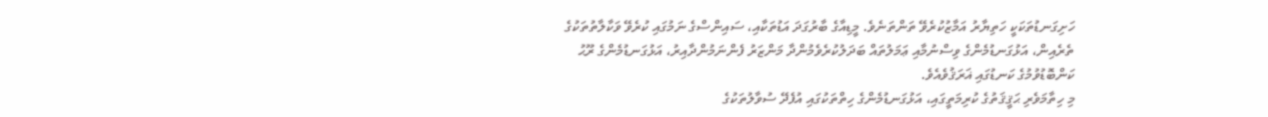ހަށިގަނޑުތަކަކީ ހަތިޔާރު އަމާޒުކުރެވޭ ތަންތަނެވެ. މީޑިއާގެ ބާރުގަދަ އަޑުތަކާއި، ސައިންސްގެ ނަމުގައި ކުރެވޭ ވަކާލާތުތަކުގެ ތެރެއިން، އަޅުގަނޑުމެންގެ ވިސްނުމާއި ޢަމަލުތައް ބަދަލުކުރެވެމުންދާ މަންޒަރު ފެންނަމުންދާއިރު، އަޅުގަނޑުމެންގެ ރޫޙު ކަންބޮޑުވުމުގެ ކަނޑުގައި ޣަރަޤުވެއެވެ.
މި ހިތާމަވެރި ޙަޤީޤަތުގެ ކުރިމަތީގައި، އަޅުގަނޑުމެންގެ ހިތްތަކުގައި އުފެދޭ ސުވާލުތަކުގެ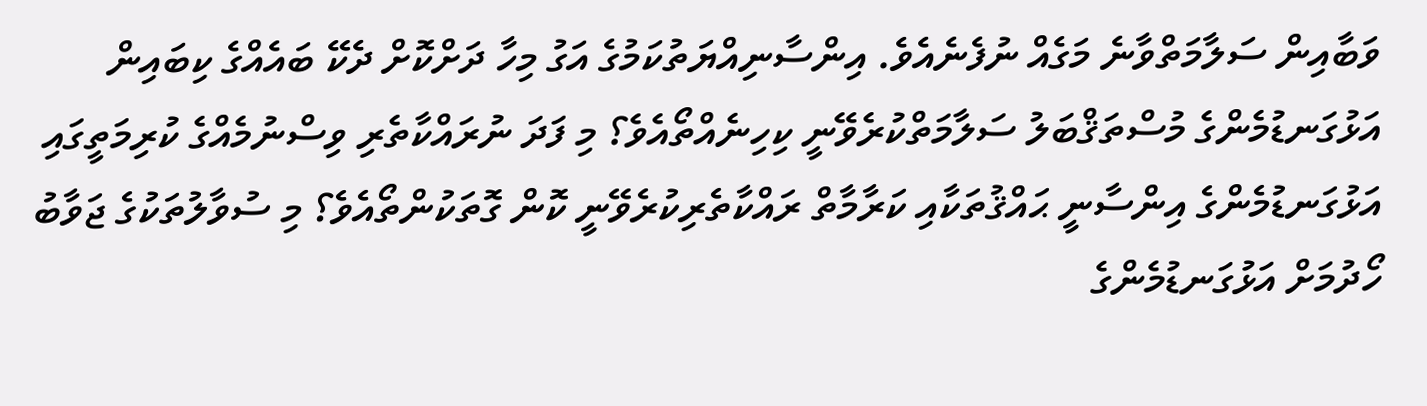ވަބާއިން ސަލާމަތްވާނެ މަގެއް ނުފެނެއެވެ. އިންސާނިއްޔަތުކަމުގެ އަގު މިހާ ދަށްކޮށް ދެކޭ ބައެއްގެ ކިބައިން އަޅުގަނޑުމެންގެ މުސްތަޤްބަލު ސަލާމަތްކުރެވޭނީ ކިހިނެއްތޯއެވެ؟ މި ފަދަ ނުރައްކާތެރި ވިސްނުމެއްގެ ކުރިމަތީގައި އަޅުގަނޑުމެންގެ އިންސާނީ ޙައްޤުތަކާއި ކަރާމާތް ރައްކާތެރިކުރެވޭނީ ކޮން ގޮތަކުންތޯއެވެ؟ މި ސުވާލުތަކުގެ ޖަވާބު ހޯދުމަށް އަޅުގަނޑުމެންގެ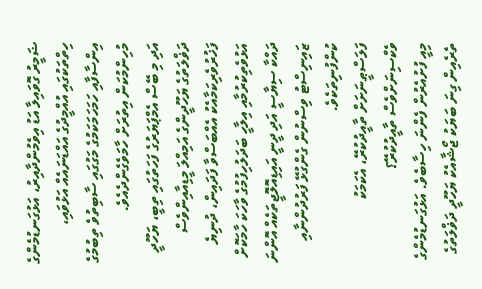ޟަމީރު ގޮވައިލާ އަޑު އިވެމުންދާއިރު، އަޅުގަނޑުމެންގެ ހިތްތަކުގައި އުއްމީދުގެ އައްޑަނައެއް އަޅުވައި، އިންސާފާއި ހަމަހަމަކަމުގެ މަގުގައި ސާބިތުވެ ތިބުމުގެ މުހިންމުކަން އިތުރަށް ހާމަވެގެންދެއެވެ.
އަދި މި ބޭސް އެމްޕަޔަރުގެ ފަހަތުގައި ތިބީ، ޔަހޫދީ ދަޥްލަތުގެ ޔަހޫދީންގެ އަމިއްލަ މީޑިއާއިންވެސް ފަޚުރުވެރިކަމާއެކު އެއްބަސްވާ ފަދައިން، ދުނިޔެ އަޅުވެތިކުރުމާއި އިލާހީ ބަދަލުހިފުމުގެ ވާހަކަ ހާމަކޮށް ދައްކާ ސިޔާސީ އަދި ދީނީ އައިޑިއޮލޮޖީތަކެއް އޮންނަ ޒައިނިސްޓު ވިސްނުން ގެންގުޅޭ ފަރުދުންނާއި ކުންފުނިތަކެވެ.
ފަލަސްޠީނަށަށް ތާއީދުކުރޭ، އެކަމަކު ވެކްސިނަށްވެސް ތާއީދުކުރޭ؟
މިއީ ފުށުއެރުން ފެންނަ ހިސާބެވެ. އަޅުގަނޑުމެންގެ ތެރެއިން ގިނަ ބަޔަކު ޖޯޝާއެކު ޔަހޫދީ ދަޥްލަތުގެ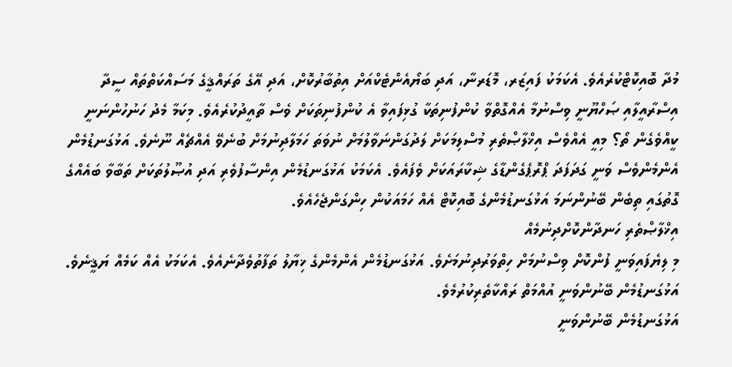މުދާ ބޮއިކޮޓްކުރެއެވެ. އެކަމަކު ފައިޒަރ، މޮޑަރނާ، އަދި ބަޔޯއެންޓެކްއަށް އިތުބާރުކޮށް، އަދި އޭގެ ތަރައްޤީގެ މަސައްކަތްތައް ސީދާ އިސްރާއީލާއި ޞަހްޔޫނީ ވިސްނުމާ އެއްގޮތްވާ ކުންފުނިތަކާ ގުޅިފައިވާ އެ ކުންފުނިތަކަށް ވެސް ތާއީދުކުރެއެވެ. މިކަމާ މެދު ހަނުހުންނަނީ ކީއްވެގެން ތޯ؟ މިއީ އެއްވެސް އިޚްލާޞްތެރި މުސްލިމަކަށް ލަދުގަންނަވާލުމަށް ނުވަތަ ހަމަލާދިނުމަށް ބުނެވޭ އެއްޗެއް ނޫނެވެ. އަޅުގަނޑުމެން އެންމެންވެސް ވަނީ ގަދަފަދަ ޕްރޮޕެގެންޑާގެ ޝިކާރައަކަށް ވެފައެވެ. އެކަމަކު އަޅުގަނޑުމެން އިންސާފުވެރި އަދި އުޞޫލުތަކަށް ތަބާވާ ބައެއްގެ ގޮތުގައި ތިބެން ބޭނުންނަމަ އަޅުގަނޑުމެންގެ ބޮއިކޮޓް އެއް ހަމައަކުން ހިންގަންޖެހެއެވެ.
އިޚްލާޞްތެރި ހަނދާންކޮށްދިނުމެއް
މި ލިޔެފައިވަނީ ފުންކޮށް ވިސްނުމަށް ހިތްވަރުދިނުމަށެވެ. އަޅުގަނޑުމެން އެންމެންގެ ޚިޔާލު ތަފާތުވެދާނެއެވެ. އެކަމަކު އެއް ކަމެއް ޔަޤީނެވެ.
އަޅުގަނޑުމެން ބޭނުންވަނީ އުއްމަތް ރައްކާތެރިކުރުމެވެ.
އަޅުގަނޑުމެން ބޭނުންވަނީ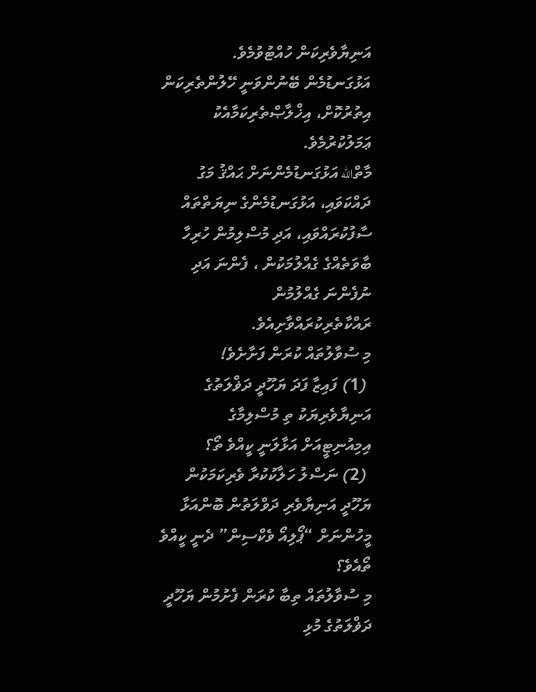އަނިޔާވެރިކަން ހުއްޓުވުމެވެ.
އަޅުގަނޑުމެން ބޭނުންވަނީ ހޭލުންތެރިކަން އިތުރުކޮށް، އިޚްލާޞްތެރިކަމާއެކު ޢަމަލުކުރުމެވެ.
މާތްالله އަޅުގަނޑުމެންނަށް ޙައްޤު މަގު ދައްކަވައި، އަޅުގަނޑުމެންގެ ނިޔަތްތައް ސާފުކުރައްވައި، އަދި މުސްލިމުން ހުރިހާ ބާވަތެއްގެ ގެއްލުމަކުން ، ފެންނަ އަދި ނުފެންނަ ގެއްލުމުން ރައްކާތެރިކުރައްވާށިއެވެ.
މި ސުވާލުތައް ކުރަން ފަށާށެވެ!
 (1) ފައިޒާ ފަދަ ޔަހޫދީ ދަޥްލަތުގެ އަނިޔާވެރިޔަކު ތި މުސްލިމާގެ އިމިއުނިޓީއަށް އަޅާލަނީ ކީއްވެ ތޯ؟
 (2) ނަސްލު ހަލާކުކުރާ ވެރިކަމަކުން ޔަހޫދީ އަނިޔާވެރި ދަވްލަތުން ބޮންއަޅާ މީހުންނަށް “ޕޯލިއޯ ވެކްސިން” ދެނީ ކީއްވެ ތޯއެވެ؟
މި ސުވާލުތައް ތިބާ ކުރަން ފެށުމުން ޔަހޫދީ ދަޥްލަތުގެ މުޅި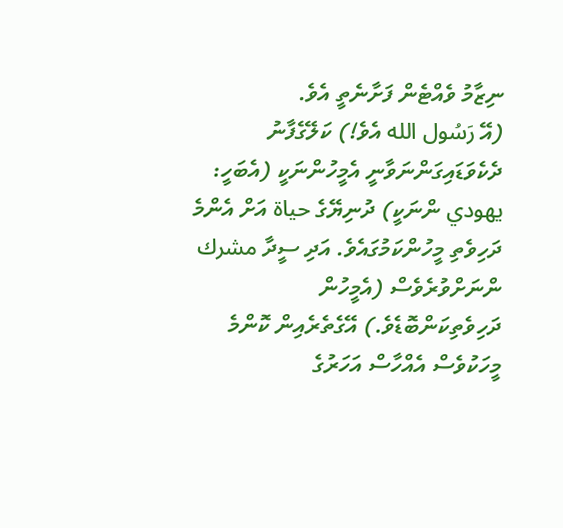ނިޒާމު ވެއްޓެން ފަށާނެތީ އެވެ.
(އޭ رَسُول الله އެވެ!) ކަލޭގެފާނު ދެކެވަޑައިގަންނަވާނީ އެމީހުންނަކީ (އެބަހީ: يهودي ންނަކީ) ދުނިޔޭގެ حياة އަށް އެންމެ ދަހިވެތި މީހުންކަމުގައެވެ. އަދި ސީދާ مشرك ންނަށްވުރެވެސް (އެމީހުން ދަހިވެތިކަންބޮޑެވެ.) އޭގެތެރެއިން ކޮންމެ މީހަކުވެސް އެއްހާސް އަހަރުގެ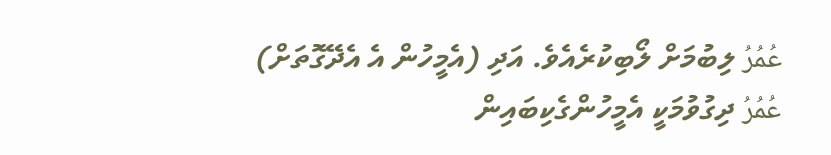عُمُرُ ލިބުމަށް ލޯބިކުރެއެވެ. އަދި (އެމީހުން އެ އެދޭގޮތަށް) عُمُرُ ދިގުވުމަކީ އެމީހުންގެކިބައިން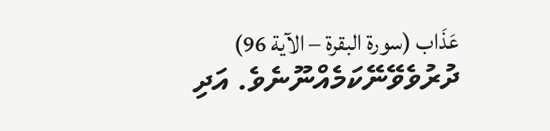عَذَاب (سورة البقرة – الآية 96) ދުރުވެވޭނޭކަމެއްނޫނެވެ. އަދި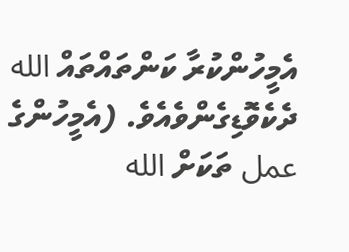އެމީހުންކުރާ ކަންތައްތައް الله ދެކެވޮޑިގެންވެއެވެ. (އެމީހުންގެ عمل ތަކަށް الله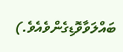ބައްލަވާވޮޑިގެންވެއެވެ.)